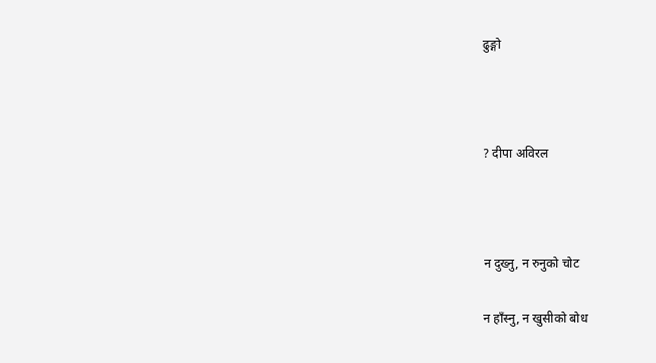ढुङ्गो



? दीपा अविरल



न दुख्‍नु, न रुनुको चोट

न हाँस्नु, न खुसीको बोध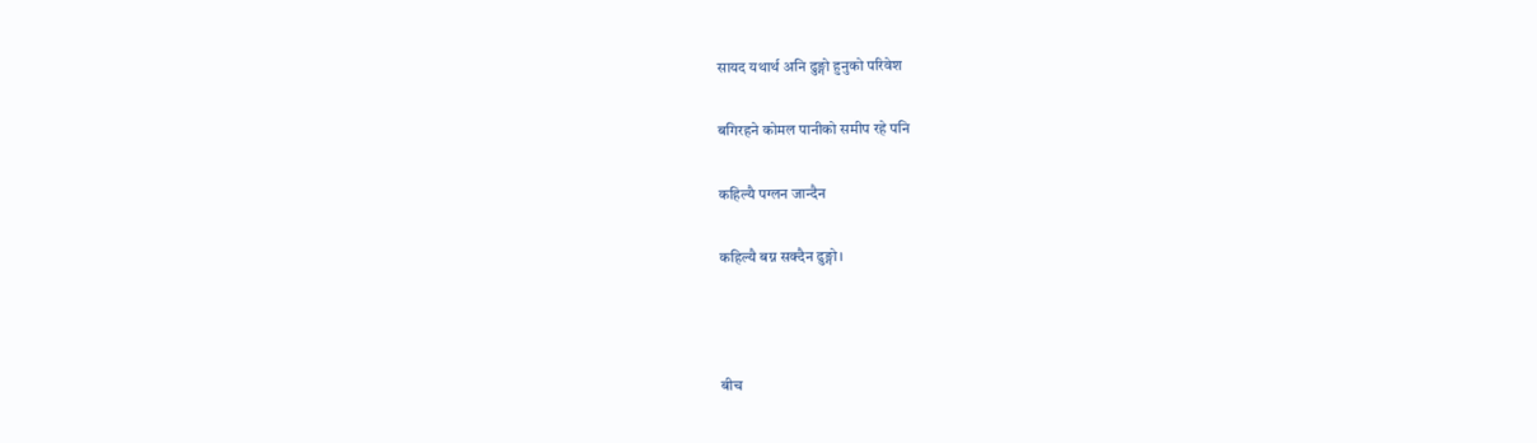सायद यथार्थ अनि ढुङ्गो हुनुको परिवेश

बगिरहने कोमल पानीको समीप रहे पनि

कहिल्यै पग्लन जान्दैन

कहिल्यै बग्न सक्दैन ढुङ्गो।



बीच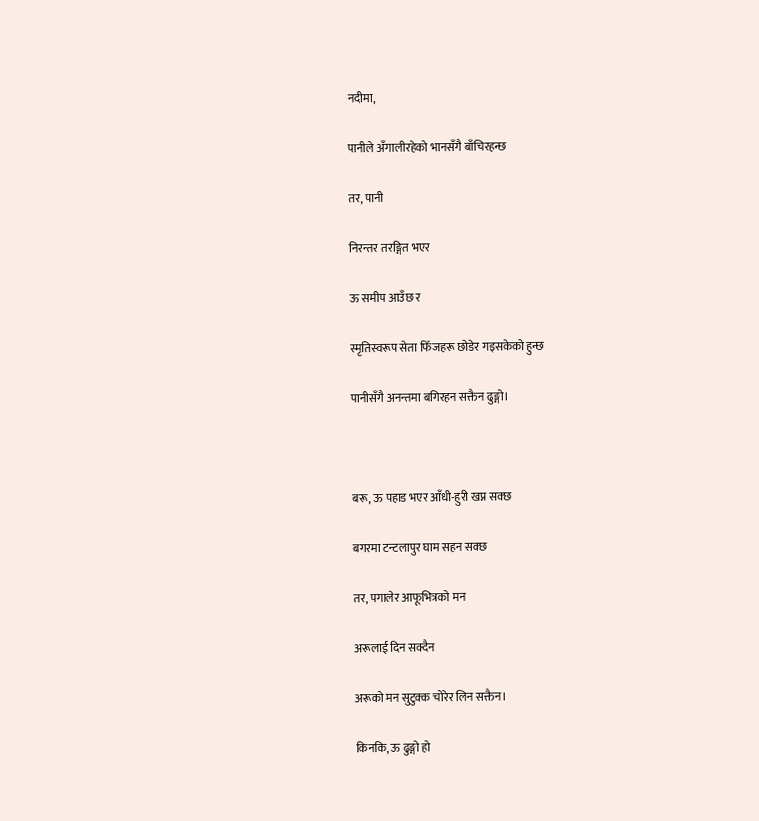नदीमा,

पानीले अँगालीरहेको भानसँगै बाँचिरहन्छ

तर, पानी

निरन्तर तरङ्गित भएर

ऊ समीप आउँछ र

स्मृतिस्वरूप सेता फिँजहरू छोडेर गइसकेको हुन्छ

पानीसँगै अनन्तमा बगिरहन सक्तैन ढुङ्गो।



बरू, ऊ पहाड भएर आँधी-हुरी खप्न सक्छ

बगरमा टन्टलापुर घाम सहन सक्छ

तर, पगालेर आफूभित्रको मन

अरूलाई दिन सक्दैन

अरूको मन सुटुक्क चोरेर लिन सक्तैन।

किनकि, ऊ ढुङ्गो हो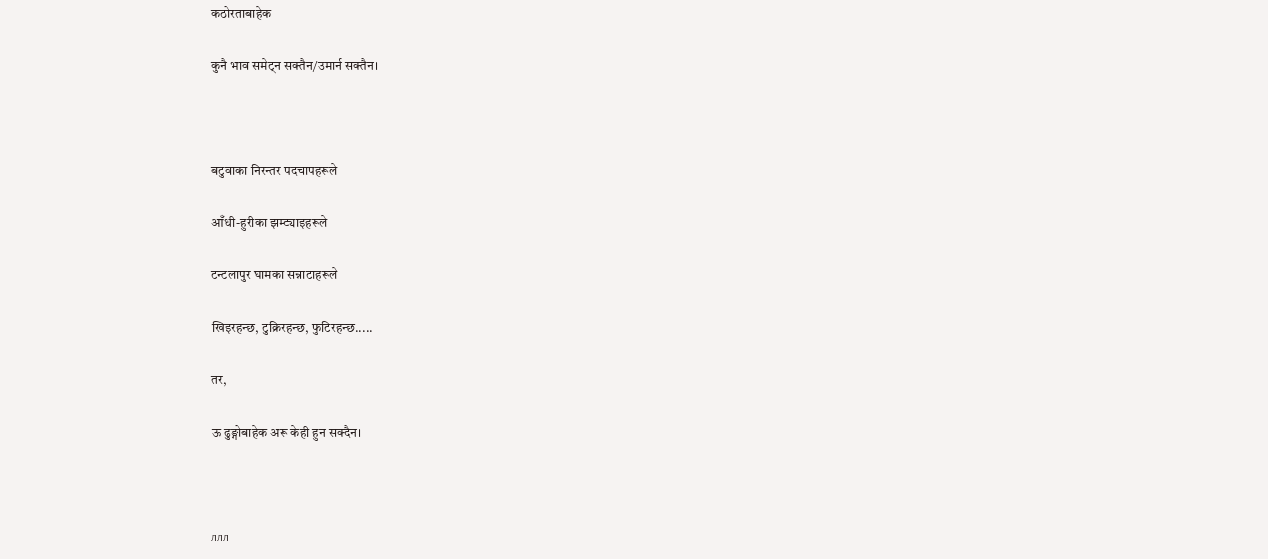कठोरताबाहेक

कुनै भाव समेट्न सक्तैन/उमार्न सक्तैन।



बटुवाका निरन्तर पदचापहरूले

आँधी-हुरीका झम्ट्याइहरूले

टन्टलापुर घामका सन्नाटाहरूले

खिइरहन्छ, टुक्रिरहन्छ, फुटिरहन्छ.....

तर,

ऊ ढुङ्गोबाहेक अरू केही हुन सक्दैन।



ллл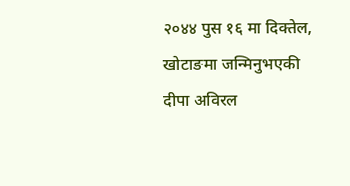२०४४ पुस १६ मा दिक्तेल, खोटाङमा जन्मिनुभएकी दीपा अविरल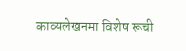काव्यलेखनमा विशेष रूची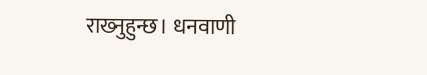राख्‍नुहुन्छ। धनवाणी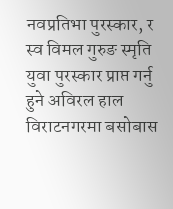नवप्रतिभा पुरस्कार, र स्व विमल गुरुङ स्मृति युवा पुरस्कार प्राप्त गर्नु हुने अविरल हाल विराटनगरमा बसोबास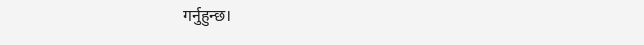गर्नुहुन्छ।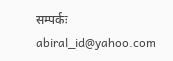सम्पर्कः abiral_id@yahoo.com